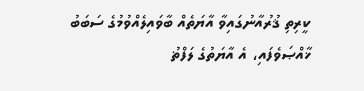ކީރިތި ޤުރުއާނުގައިވާ އާޔަތެއް ބާވައިލެއްވުމުގެ ސަބަބު ޚާއްޞަވެފައި، އެ އާޔަތުގެ ލަފްޡު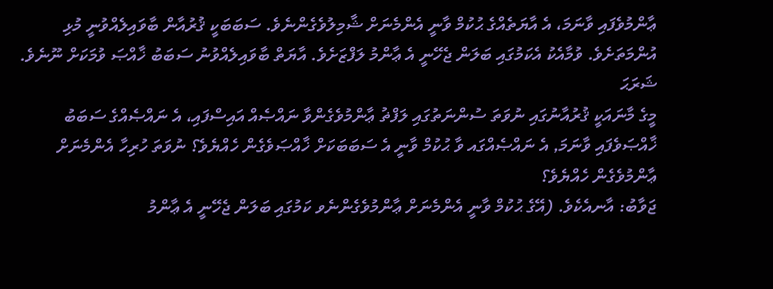ޢާންމުވެފައި ވާނަމަ، އެ އާޔަތެއްގެ ޙުކުމް ވާނީ އެންމެނަށް ޝާމިލުވެގެންނެވެ. ސަބަބަކީ ޤުރުއާން ބާވައިލެއްވުނީ މުޅި އުންމަތަށެވެ. ވުމާއެކު އެކަމުގައި ބަލަން ޖެހޭނީ އެ ޢާންމު ލަފްޒަށެވެ. އާޔަތް ބާވައިލެއްވުނު ސަބަބު ޚާއްޞަ ވުމަކަށް ނޫނެވެ.
ޝަރަޙަ
މީގެ މާނައަކީ ޤުރުއާނުގައި ނުވަތަ ސުންނަތުގައި ލަފްޡު ޢާންމުވެގެންވާ ނައްޞެއް އައިސްފައި، އެ ނައްޞެއްގެ ސަބަބު ޚާއްޞަވެފައި ވާނަމަ, އެ ނައްޞެއްގައ ވާ ޙުކުމް ވާނީ އެ ސަބަބަކަށް ޚާއްޞަވެގެން ހެއްޔެވެ؟ ނުވަތަ ހުރިހާ އެންމެނަށް ޢާންމުވެގެން ހެއްޔެވެ؟
ޖަވާބު: އާނއެކެވެ. (އޭގެ ޙުކުމް ވާނީ އެންމެނަށް ޢާންމުވެގެންނެވ ކަމުގައި ބަލަން ޖެހޭނީ އެ ޢާންމު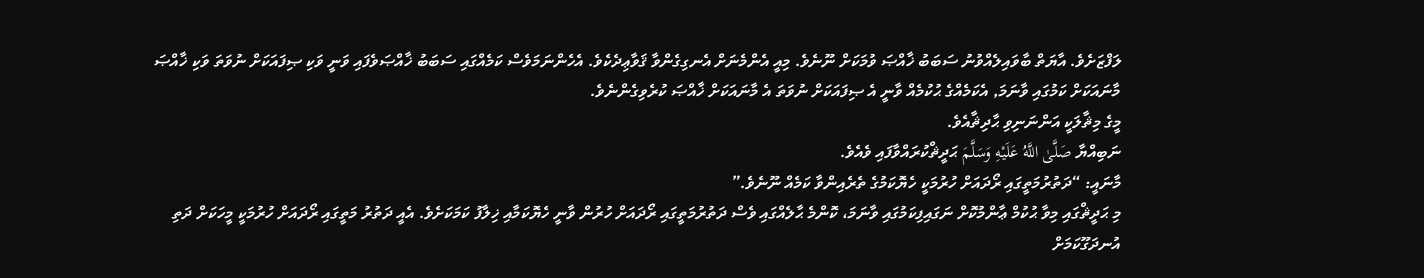ލަފްޒަށެވެ. އާޔަތް ބާވައިލެއްވުނު ސަބަބު ޚާއްޞަ ވުމަކަށް ނޫނެވެ. މިއީ އެންމެނަށް އެނގިގެންވާ ޤަވާޢިދެކެވެ. އެހެންނަމަވެސް ކަމެއްގައި ސަބަބު ޚާއްޞަވެފައި ވަނީ ވަކި ޞިފައަކަށް ނުވަތަ ވަކި ޚާއްޞަ މާނައަކަށް ކަމުގައި ވާނަމަ, އެކަމެއްގެ ޙުކުމެއް ވާނީ އެ ޞިފައަކަށް ނުވަތަ އެ މާނައަކަށް ޚާއްޞަ ކުރެވިގެންނެވެ.
މީގެ މިޘާލަކީ އަންނަނިވި ޙާދިޘާއެވެ.
ނަބިއްޔާ صَلَّىٰ اللَّهُ عَلَيْهِ وَسَلَّمَ ޙަދީޘްކުރައްވާފައި ވެއެވެ.
މާނައީ: “ދަތުރުމަތީގައި ރޯދައަށް ހުރުމަކީ ހެޔޮކަމުގެ ތެރެއިންވާ ކަމެއް ނޫނެވެ.”
މި ޙަދީޘްގައި މިވާ ޙުކުމް ޢާންމުކޮށް ނަގައިފިކަމުގައި ވާނަމަ، ކޮންމެ ޙާލެއްގައި ވެސް ދަތުރުމަތީގައި ރޯދައަށް ހުރުން ވާނީ ހެޔޮކަމާއި ޚިލާފު ކަމަކަށެވެ. އެއީ ދަތުރު މަތީގައި ރޯދައަށް ހުރުމަކީ މީހަކަށް ދަތި އުނދަގޫކަމަށް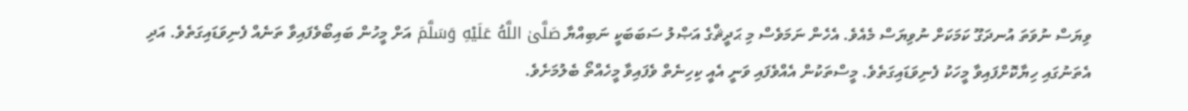ވިޔަސް ނުވަތަ އުނދަގޫ ކަމަކަށް ނުވިޔަސް މެއެވެ. އެހެން ނަމަވެސް މި ޙަދީޘްގެ އަޞްލު ސަބަބަކީ ނަބިއްޔާ صَلَّىٰ اللَّهُ عَلَيْهِ وَسَلَّمَ އަށް މީހުން ބައިބޯވެފައިވާ ތަނެއް ފެނިވަޑައިގަތެވެ. އަދި އެތަނުގައި ހިޔާކޮށްފައިވާ މީހަކު ފެނިވަޑައިގަތެވެ. މީސްތަކުން އެއްވެފައި ވަނީ އެއީ ކިހިނެތް ވެފައިވާ މީހެއްތޯ ބެލުމަށެވެ.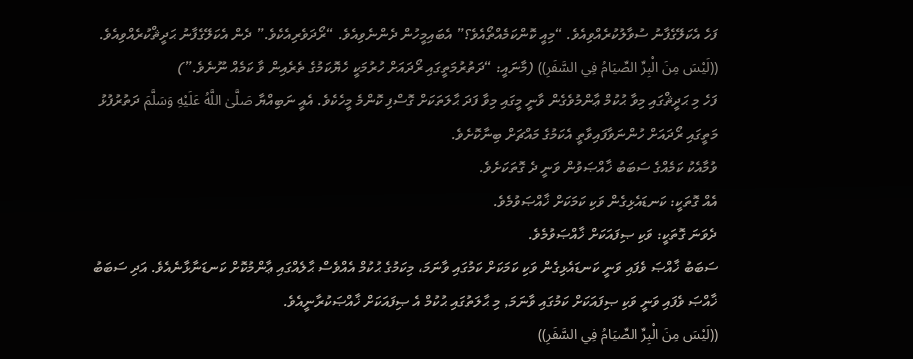ފަހެ އެކަލޭގެފާނު ސުވާލުކުރެއްވިއެވެ. “މިއީ ކޮންކަމެއްތޯއެވެ؟” އެބައިމީހުން ދެންނެވިއެވެ. “ރޯދަވެރިއެކެވެ.” ދެން އެކަލޭގެފާނު ޙަދީޘްކުރެއްވިއެވެ.
((لَيْسَ مِنَ الْبِرِّ الصِّيَامُ فِي السَّفَرِ)) (މާނައީ: “ދަތުރުމަތީގައި ރޯދައަށް ހުރުމަކީ ހެޔޮކަމުގެ ތެރެއިން ވާ ކަމެއް ނޫނެވެ.”)
ފަހެ މި ޙަދީޘްގައި މިވާ ޙުކުމް ޢާންމުވެގެން ވާނީ މީގައި މިވާ ފަދަ ޙާލަތަކަށް ގޮސްފި ކޮންމެ މީހެކެވެ. އެއީ ނަބިއްޔާ صَلَّىٰ اللَّهُ عَلَيْهِ وَسَلَّمَ ދަތުރުފުޅު މަތީގައި ރޯދައަށް ހުންނަވާފައިވާތީ އެކަމުގެ މައްޗަށް ބިނާކޮށެވެ.
ވުމާއެކު ކަމެއްގެ ސަބަބު ޚާއްޞަވުން ވަނީ ދެ ގޮތަކަށެވެ.
އެއް ގޮތަކީ: ކަނޑައެޅިގެން ވަކި ކަމަކަށް ޚާއްޞަވުމެވެ.
ދެވަނަ ގޮތަކީ: ވަކި ޞިފައަކަށް ޚާއްޞަވުމެވެ.
ސަބަބު ޚާއްޞަ ވެފައި ވަނީ ކަނޑައެޅިގެން ވަކި ކަމަކަށް ކަމުގައި ވާނަމަ، މިކަމުގެ ޙުކުމް އެއްވެސް ޙާލެއްގައި ޢާންމުކޮށް ކަނޑަނާޅާނެއެވެ. އަދި ސަބަބު ޚާއްޞަ ވެފައި ވަނީ ވަކި ޞިފައަކަށް ކަމުގައި ވާނަމަ, މި ޙާލަތުގައި ޙުކުމް އެ ޞިފައަކަށް ޚާއްޞަކުރާނީއެވެ.
((لَيْسَ مِنَ الْبِرِّ الصِّيَامُ فِي السَّفَرِ))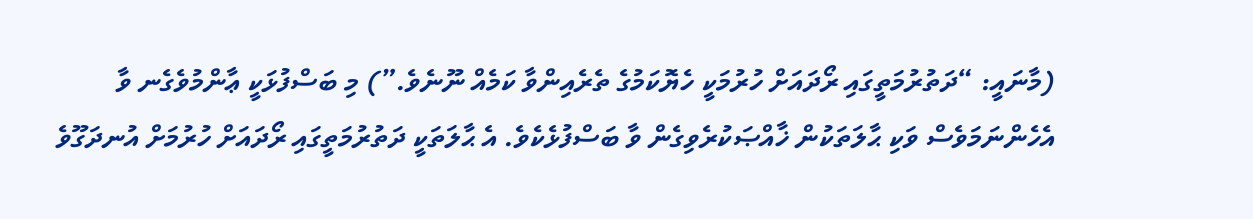(މާނައީ: “ދަތުރުމަތީގައި ރޯދައަށް ހުރުމަކީ ހެޔޮކަމުގެ ތެރެއިންވާ ކަމެއް ނޫނެވެ.”) މި ބަސްފުޅަކީ ޢާންމުވެގެނ ވާ އެހެންނަމަވެސް ވަކި ޙާލަތަކުން ޚާއްޞަކުރެވިގެން ވާ ބަސްފުޅެކެވެ. އެ ޙާލަތަކީ ދަތުރުމަތީގައި ރޯދައަށް ހުރުމަށް އުނދަގޫވެ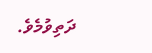ދަތިވުމެވެ.